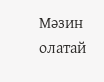Мәзин олатай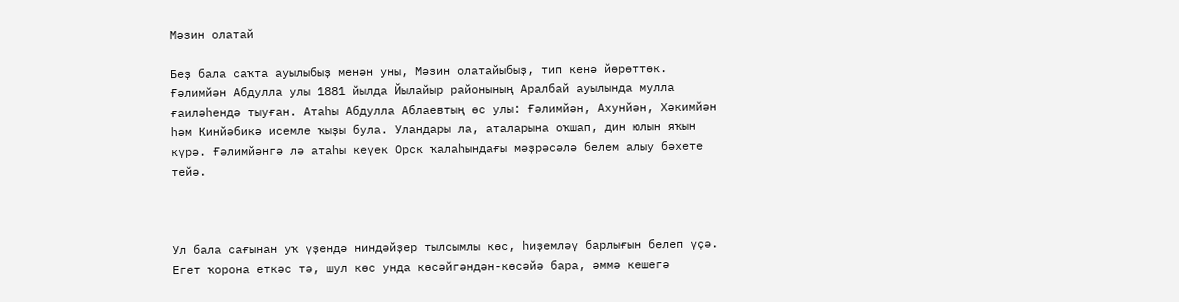Мәзин олатай

Беҙ бала саҡта ауылыбыҙ менән уны, Мәзин олатайыбыҙ, тип кенә йөрөттөк. Ғәлимйән Абдулла улы 1881 йылда Йылайыр районының Аралбай ауылында мулла ғаиләһендә тыуған. Атаһы Абдулла Аблаевтың өс улы: Ғәлимйән, Ахунйән, Хәкимйән һәм Кинйәбикә исемле ҡыҙы була. Уландары ла, аталарына оҡшап, дин юлын яҡын күрә. Ғәлимйәнгә лә атаһы кеүек Орск ҡалаһындағы мәҙрәсәлә белем алыу бәхете тейә.



Ул бала сағынан уҡ үҙендә ниндәйҙер тылсымлы көс, һиҙемләү барлығын белеп үҫә. Егет ҡорона еткәс тә, шул көс унда көсәйгәндән-көсәйә бара, әммә кешегә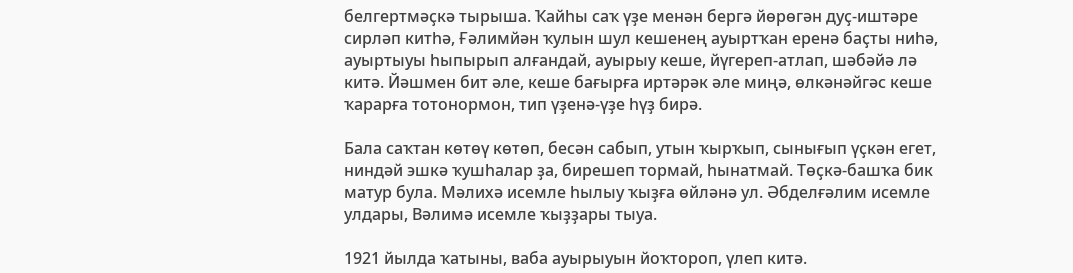белгертмәҫкә тырыша. Ҡайһы саҡ үҙе менән бергә йөрөгән дуҫ-иштәре сирләп китһә, Ғәлимйән ҡулын шул кешенең ауыртҡан еренә баҫты ниһә, ауыртыуы һыпырып алғандай, ауырыу кеше, йүгереп-атлап, шәбәйә лә китә. Йәшмен бит әле, кеше бағырға иртәрәк әле миңә, өлкәнәйгәс кеше ҡарарға тотонормон, тип үҙенә-үҙе һүҙ бирә.

Бала саҡтан көтөү көтөп, бесән сабып, утын ҡырҡып, сынығып үҫкән егет, ниндәй эшкә ҡушһалар ҙа, бирешеп тормай, һынатмай. Төҫкә-башҡа бик матур була. Мәлихә исемле һылыу ҡыҙға өйләнә ул. Әбделғәлим исемле улдары, Вәлимә исемле ҡыҙҙары тыуа.

1921 йылда ҡатыны, ваба ауырыуын йоҡтороп, үлеп китә.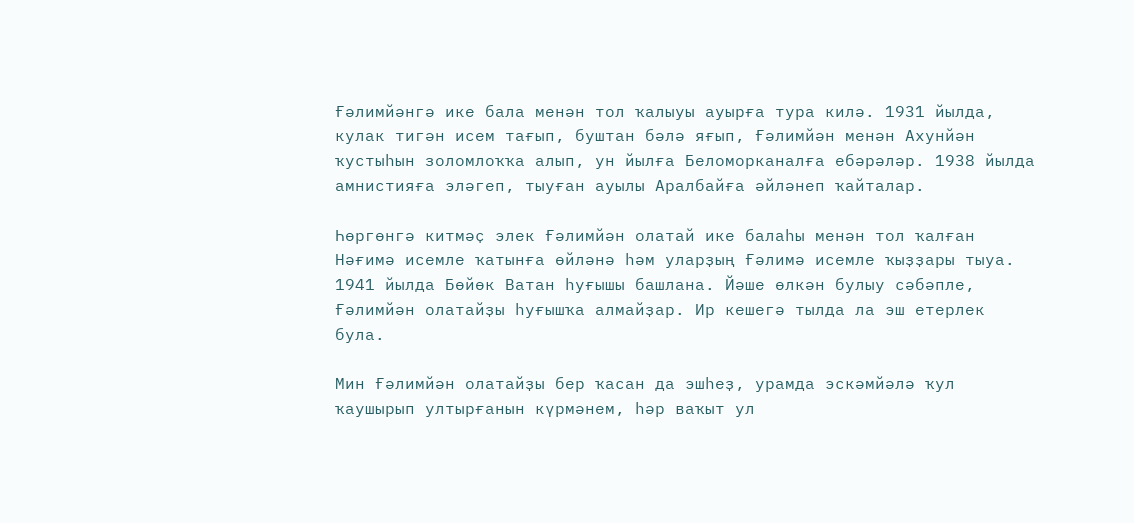Ғәлимйәнгә ике бала менән тол ҡалыуы ауырға тура килә. 1931 йылда, кулак тигән исем тағып, буштан бәлә яғып, Ғәлимйән менән Ахунйән ҡустыһын золомлоҡҡа алып, ун йылға Беломорканалға ебәрәләр. 1938 йылда амнистияға эләгеп, тыуған ауылы Аралбайға әйләнеп ҡайталар.

Һөргөнгә китмәҫ элек Ғәлимйән олатай ике балаһы менән тол ҡалған Нәғимә исемле ҡатынға өйләнә һәм уларҙың Ғәлимә исемле ҡыҙҙары тыуа. 1941 йылда Бөйөк Ватан һуғышы башлана. Йәше өлкән булыу сәбәпле, Ғәлимйән олатайҙы һуғышҡа алмайҙар. Ир кешегә тылда ла эш етерлек була.

Мин Ғәлимйән олатайҙы бер ҡасан да эшһеҙ, урамда эскәмйәлә ҡул ҡаушырып ултырғанын күрмәнем, һәр ваҡыт ул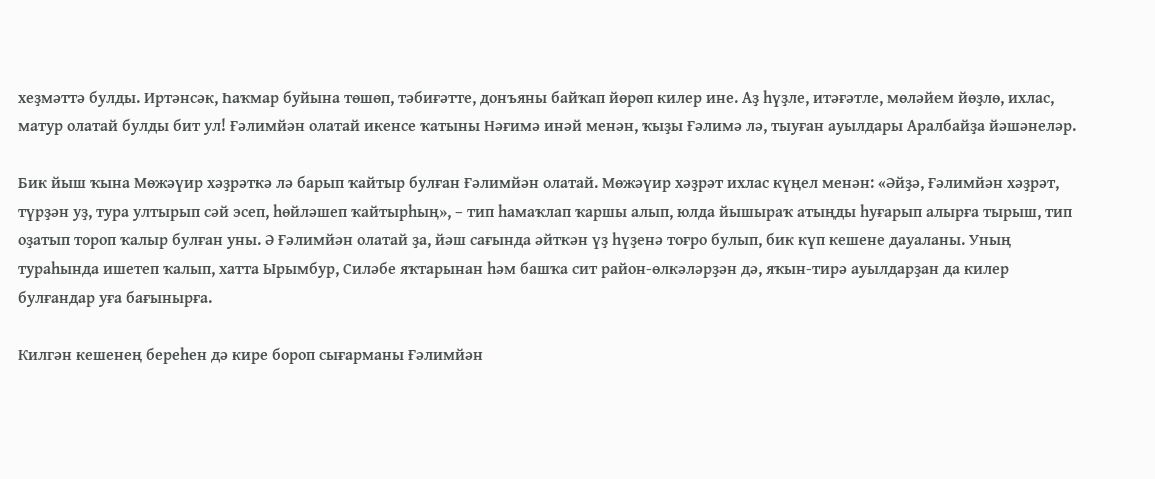хеҙмәттә булды. Иртәнсәк, Һаҡмар буйына төшөп, тәбиғәтте, донъяны байҡап йөрөп килер ине. Аҙ һүҙле, итәғәтле, мөләйем йөҙлө, ихлас, матур олатай булды бит ул! Ғәлимйән олатай икенсе ҡатыны Нәғимә инәй менән, ҡыҙы Ғәлимә лә, тыуған ауылдары Аралбайҙа йәшәнеләр.

Бик йыш ҡына Мөжәүир хәҙрәткә лә барып ҡайтыр булған Ғәлимйән олатай. Мөжәүир хәҙрәт ихлас күңел менән: «Әйҙә, Ғәлимйән хәҙрәт, түрҙән уҙ, тура ултырып сәй эсеп, һөйләшеп ҡайтырһың», – тип һамаҡлап ҡаршы алып, юлда йышыраҡ атыңды һуғарып алырға тырыш, тип оҙатып тороп ҡалыр булған уны. Ә Ғәлимйән олатай ҙа, йәш сағында әйткән үҙ һүҙенә тоғро булып, бик күп кешене дауаланы. Уның тураһында ишетеп ҡалып, хатта Ырымбур, Силәбе яҡтарынан һәм башҡа сит район-өлкәләрҙән дә, яҡын-тирә ауылдарҙан да килер булғандар уға бағынырға.

Килгән кешенең береһен дә кире бороп сығарманы Ғәлимйән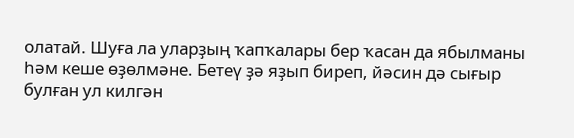олатай. Шуға ла уларҙың ҡапҡалары бер ҡасан да ябылманы һәм кеше өҙөлмәне. Бетеү ҙә яҙып биреп, йәсин дә сығыр булған ул килгән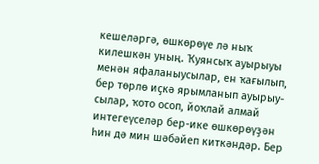кешеләргә, өшкөрөүе лә ныҡ килешкән уның. Ҡуянсыҡ ауырыуы менән яфаланыусылар, ен ҡағылып, бер төрлө иҫкә ярымланып ауырыу-сылар, ҡото осоп, йоҡлай алмай интегеүселәр бер-ике өшкөрөүҙән һин дә мин шәбәйеп киткәндәр. Бер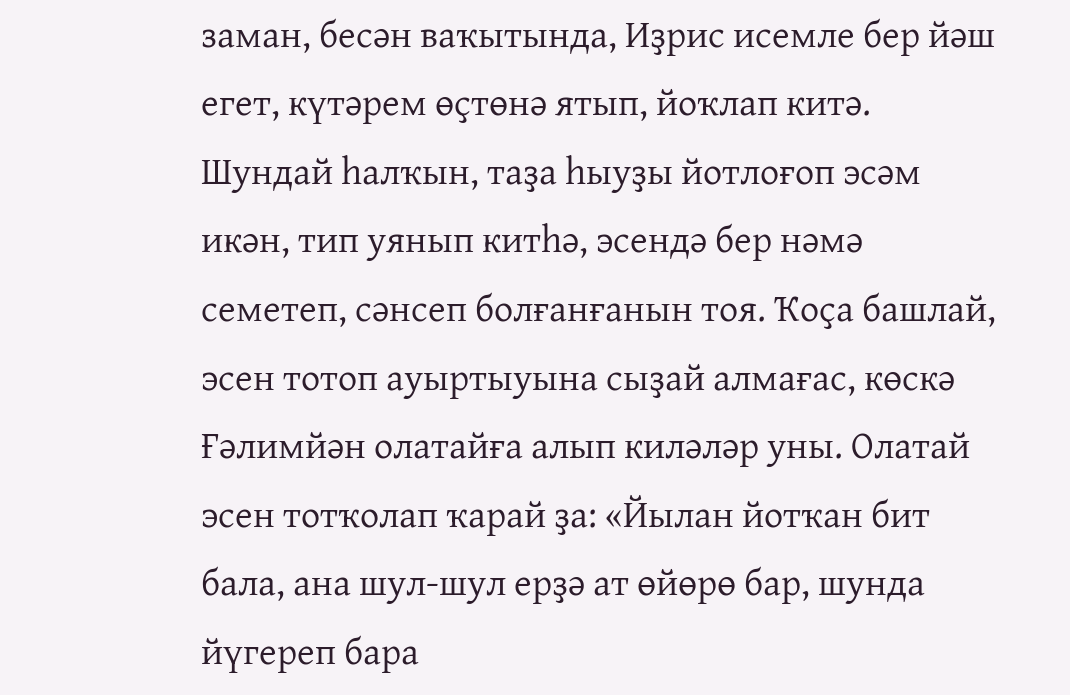заман, бесән ваҡытында, Иҙрис исемле бер йәш егет, күтәрем өҫтөнә ятып, йоҡлап китә. Шундай һалҡын, таҙа һыуҙы йотлоғоп эсәм икән, тип уянып китһә, эсендә бер нәмә семетеп, сәнсеп болғанғанын тоя. Ҡоҫа башлай, эсен тотоп ауыртыуына сыҙай алмағас, көскә Ғәлимйән олатайға алып киләләр уны. Олатай эсен тотҡолап ҡарай ҙа: «Йылан йотҡан бит бала, ана шул-шул ерҙә ат өйөрө бар, шунда йүгереп бара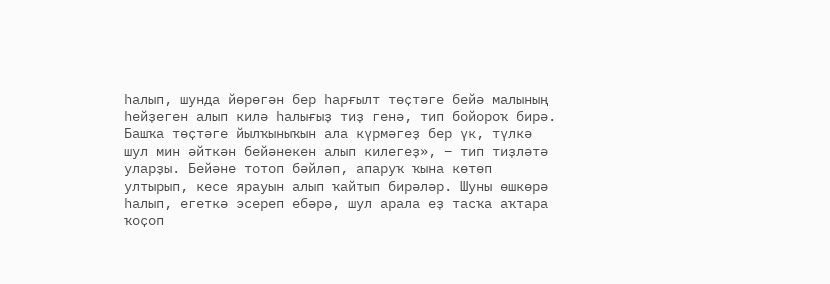һалып, шунда йөрөгән бер һарғылт төҫтәге бейә малының һейҙеген алып килә һалығыҙ тиҙ генә, тип бойороҡ бирә. Башҡа төҫтәге йылҡыныҡын ала күрмәгеҙ бер үк, түлкә шул мин әйткән бейәнекен алып килегеҙ», – тип тиҙләтә уларҙы. Бейәне тотоп бәйләп, апаруҡ ҡына көтөп ултырып, кесе ярауын алып ҡайтып бирәләр. Шуны өшкөрә һалып, егеткә эсереп ебәрә, шул арала еҙ тасҡа аҡтара ҡоҫоп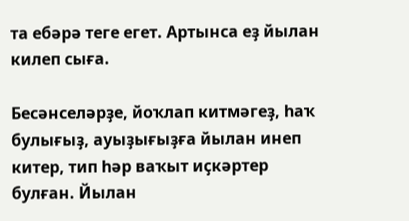та ебәрә теге егет. Артынса еҙ йылан килеп сыға.

Бесәнселәрҙе, йоҡлап китмәгеҙ, һаҡ булығыҙ, ауыҙығыҙға йылан инеп китер, тип һәр ваҡыт иҫкәртер булған. Йылан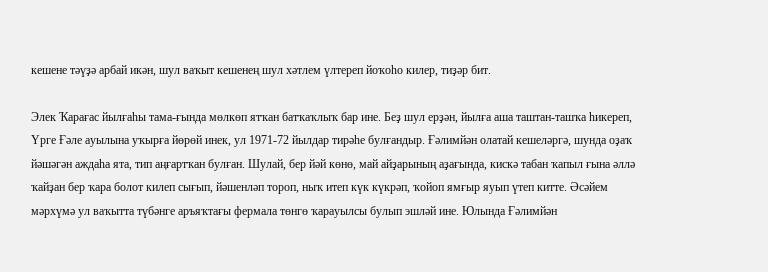кешене тәүҙә арбай икән, шул ваҡыт кешенең шул хәтлем үлтереп йоҡоһо килер, тиҙәр бит.

Элек Ҡарағас йылғаһы тама-ғында мөлкөп ятҡан батҡаҡлыҡ бар ине. Беҙ шул ерҙән, йылға аша таштан-ташҡа һикереп, Үрге Ғәле ауылына уҡырға йөрөй инек, ул 1971-72 йылдар тирәһе булғандыр. Ғәлимйән олатай кешеләргә, шунда оҙаҡ йәшәгән аждаһа ята, тип аңғартҡан булған. Шулай, бер йәй көнө, май айҙарының аҙағында, кискә табан ҡапыл ғына әллә ҡайҙан бер ҡара болот килеп сығып, йәшенләп тороп, ныҡ итеп күк күкрәп, ҡойоп ямғыр яуып үтеп китте. Әсәйем мәрхүмә ул ваҡытта түбәнге аръяҡтағы фермала төнгө ҡарауылсы булып эшләй ине. Юлында Ғәлимйән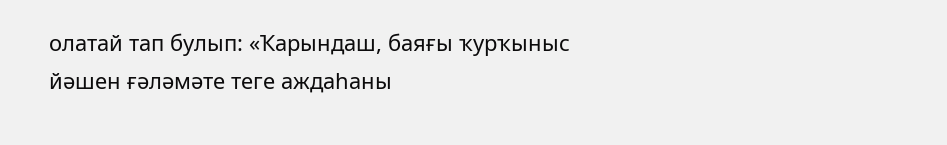олатай тап булып: «Ҡарындаш, баяғы ҡурҡыныс йәшен ғәләмәте теге аждаһаны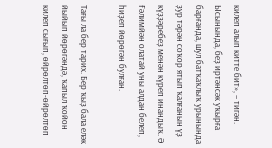килеп алып китте бит», – тигән. Ысынында, беҙ иртәнсәк уҡырға барғанда, шул батҡаҡлыҡ урынында ҙур тәрән соҡор ятып ҡалғанын үҙ күҙҙәребеҙ менән күреп инандыҡ. Ә Ғәлимйән олатай уны алдан белеп, һиҙеп йөрөгән булған.

Тағы ла бер тарих. Бер ҡыҙ бала еләк йыйып йөрөгәндә, ҡапыл ҡойон килеп сығып, өйрөлтөп-өйрөлтөп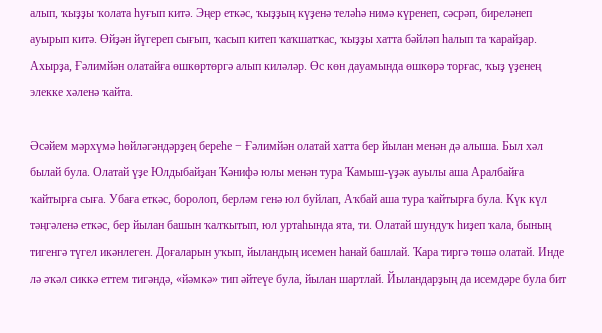алып, ҡыҙҙы ҡолата һуғып китә. Эңер еткәс, ҡыҙҙың күҙенә теләһә нимә күренеп, сәсрәп, биреләнеп ауырып китә. Өйҙән йүгереп сығып, ҡасып китеп ҡаҡшатҡас, ҡыҙҙы хатта бәйләп һалып та ҡарайҙар. Ахырҙа, Ғәлимйән олатайға өшкөртөргә алып киләләр. Өс көн дауамында өшкөрә торғас, ҡыҙ үҙенең элекке хәленә ҡайта.

Әсәйем мәрхүмә һөйләгәндәрҙең береһе − Ғәлимйән олатай хатта бер йылан менән дә алыша. Был хәл былай була. Олатай үҙе Юлдыбайҙан Ҡәнифә юлы менән тура Ҡамыш-үҙәк ауылы аша Аралбайға ҡайтырға сыға. Убаға еткәс, боролоп, берләм генә юл буйлап, Аҡбай аша тура ҡайтырға була. Күк күл тәңгәленә еткәс, бер йылан башын ҡалҡытып, юл уртаһында ята, ти. Олатай шундуҡ һиҙеп ҡала, бының тигенгә түгел икәнлеген. Доғаларын уҡып, йыландың исемен һанай башлай. Ҡара тиргә төшә олатай. Инде лә әҡәл сиккә еттем тигәндә, «йәмкә» тип әйтеүе була, йылан шартлай. Йыландарҙың да исемдәре була бит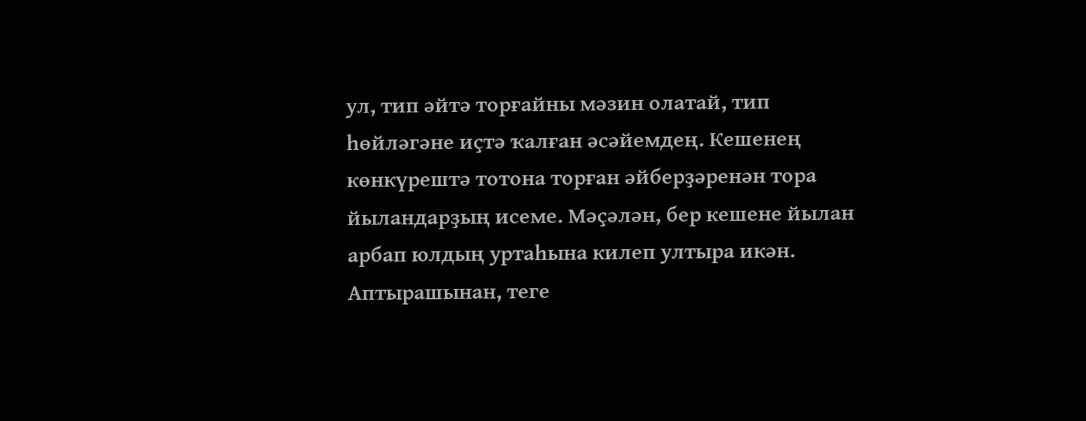ул, тип әйтә торғайны мәзин олатай, тип һөйләгәне иҫтә ҡалған әсәйемдең. Кешенең көнкүрештә тотона торған әйберҙәренән тора йыландарҙың исеме. Мәҫәлән, бер кешене йылан арбап юлдың уртаһына килеп ултыра икән. Аптырашынан, теге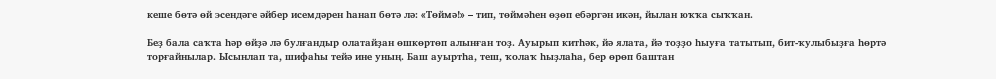кеше бөтә өй эсендәге әйбер исемдәрен һанап бөтә лә: «Төймә!» – тип, төймәһен өҙөп ебәргән икән, йылан юҡҡа сыҡҡан.

Беҙ бала саҡта һәр өйҙә лә булғандыр олатайҙан өшкөртөп алынған тоҙ. Ауырып китһәк, йә ялата, йә тоҙҙо һыуға татытып, бит-ҡулыбыҙға һөртә торғайнылар. Ысынлап та, шифаһы тейә ине уның. Баш ауыртһа, теш, ҡолаҡ һыҙлаһа, бер өрөп баштан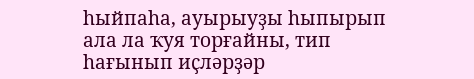һыйпаһа, ауырыуҙы һыпырып ала ла ҡуя торғайны, тип һағынып иҫләрҙәр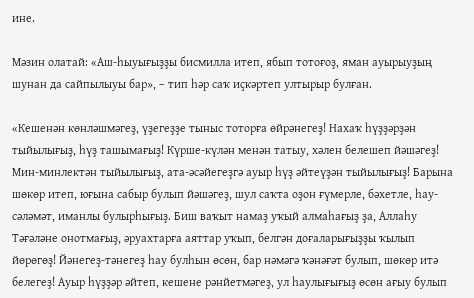ине.

Мәзин олатай: «Аш-һыуығыҙҙы бисмилла итеп, ябып тотоғоҙ, яман ауырыуҙың шунан да сайпылыуы бар», – тип һәр саҡ иҫкәртеп ултырыр булған.

«Кешенән көнләшмәгеҙ, үҙегеҙҙе тыныс тоторға өйрәнегеҙ! Нахаҡ һүҙҙәрҙән тыйылығыҙ, һүҙ ташымағыҙ! Күрше-күлән менән татыу, хәлен белешеп йәшәгеҙ! Мин-минлектән тыйылығыҙ, ата-әсәйегеҙгә ауыр һүҙ әйтеүҙән тыйылығыҙ! Барына шөкөр итеп, юғына сабыр булып йәшәгеҙ, шул саҡта оҙон ғүмерле, бәхетле, һау-сәләмәт, иманлы булырһығыҙ. Биш ваҡыт намаҙ уҡый алмаһағыҙ ҙа, Аллаһу Тәғәләне онотмағыҙ, әруахтарға аяттар уҡып, белгән доғаларығыҙҙы ҡылып йөрөгөҙ! Йәнегеҙ-тәнегеҙ һау булһын өсөн, бар нәмәгә ҡәнәғәт булып, шөкөр итә белегеҙ! Ауыр һүҙҙәр әйтеп, кешене рәнйетмәгеҙ, ул һаулығығыҙ өсөн ағыу булып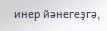инер йәнегеҙгә,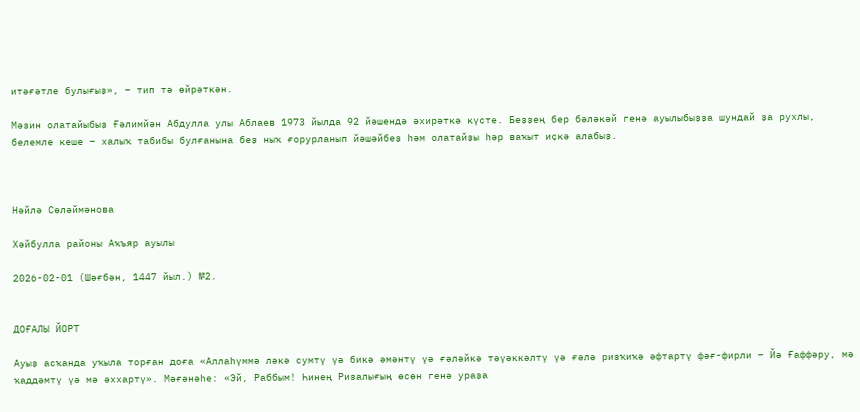итәғәтле булығыҙ», – тип тә өйрәткән.

Мәзин олатайыбыҙ Ғәлимйән Абдулла улы Аблаев 1973 йылда 92 йәшендә әхирәткә күсте. Беҙҙең бер бәләкәй генә ауылыбыҙҙа шундай ҙа рухлы, белемле кеше – халыҡ табибы булғанына беҙ ныҡ ғорурланып йәшәйбеҙ һәм олатайҙы һәр ваҡыт иҫкә алабыҙ.



Нәйлә Сөләймәнова

Хәйбулла районы Аҡъяр ауылы

2026-02-01 (Шәғбән, 1447 йыл.) №2.


ДОҒАЛЫ ЙОРТ

Ауыҙ асҡанда уҡыла торған доға «Аллаһүммә ләкә сумтү үә бикә әмәнтү үә ғәләйкә тәүәккәлтү үә ғәлә ризҡиҡә әфтартү фәғ-фирли – Йә Ғаффәру, мә ҡаддәмтү үә мә әххартү». Мәғәнәһе: «Эй, Раббым! Һинең Ризалығың өсөн генә ураҙа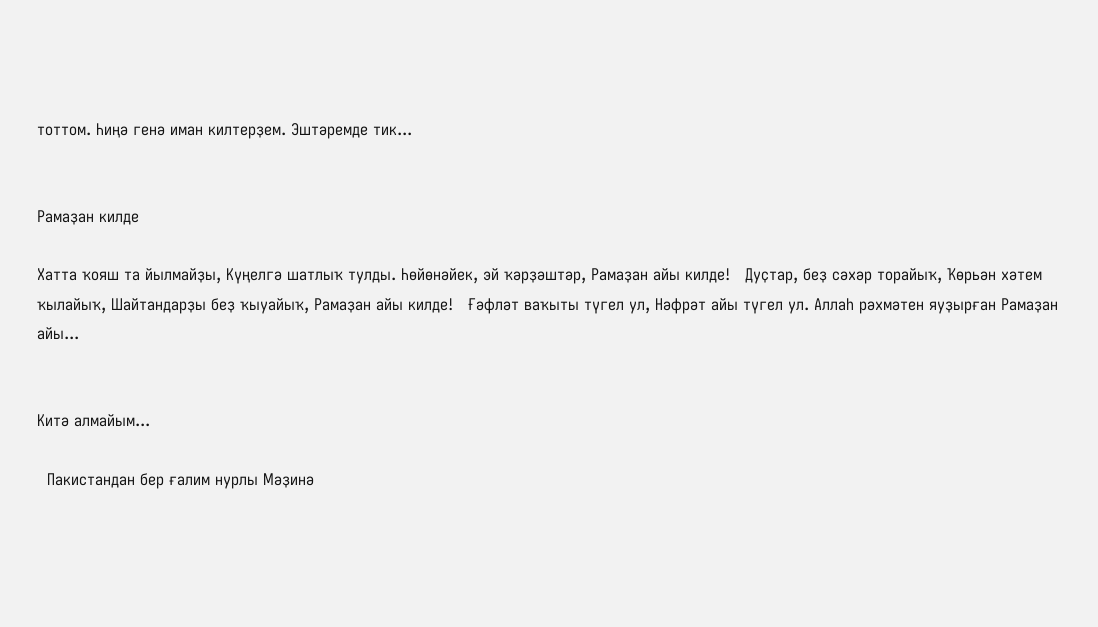тоттом. Һиңә генә иман килтерҙем. Эштәремде тик...


Рамаҙан килде

Хатта ҡояш та йылмайҙы, Күңелгә шатлыҡ тулды. Һөйөнәйек, эй ҡәрҙәштәр, Рамаҙан айы килде!   Дуҫтар, беҙ сәхәр торайыҡ, Ҡөрьән хәтем ҡылайыҡ, Шайтандарҙы беҙ ҡыуайыҡ, Рамаҙан айы килде!   Ғәфләт ваҡыты түгел ул, Нәфрәт айы түгел ул. Аллаһ рәхмәтен яуҙырған Рамаҙан айы...


Китә алмайым...

  Пакистандан бер ғалим нурлы Мәҙинә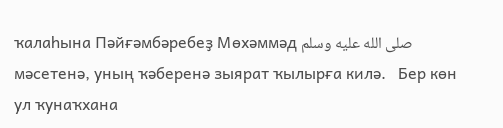ҡалаһына Пәйғәмбәребеҙ Мөхәммәд صلى الله عليه وسلم мәсетенә, уның ҡәберенә зыярат ҡылырға килә.   Бер көн ул ҡунаҡхана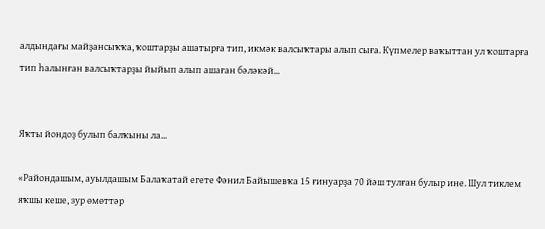алдындағы майҙансыҡҡа, ҡоштарҙы ашатырға тип, икмәк валсыҡтары алып сыға. Күпмелер ваҡыттан ул ҡоштарға тип һалынған валсыҡтарҙы йыйып алып ашаған бәләкәй...


Яҡты йондоҙ булып балҡыны ла...

«Райондашым, ауылдашым Балаҡатай егете Фәнил Байышевҡа 15 ғинуарҙа 70 йәш тулған булыр ине. Шул тиклем яҡшы кеше, зур өмөттәр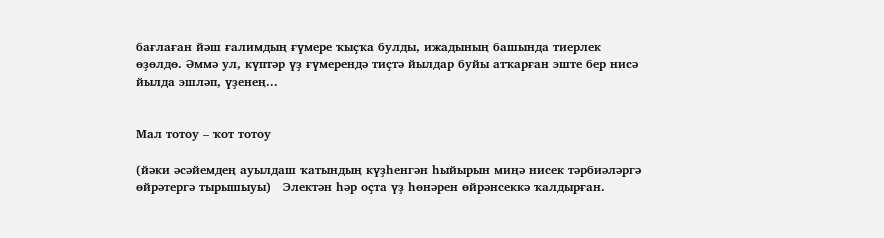бағлаған йәш ғалимдың ғүмере ҡыҫҡа булды, ижадының башында тиерлек өҙөлдө. Әммә ул, күптәр үҙ ғүмерендә тиҫтә йылдар буйы атҡарған эште бер нисә йылда эшләп, үҙенең...


Мал тотоу – ҡот тотоу

(йәки әсәйемдең ауылдаш ҡатындың күҙһенгән һыйырын миңә нисек тәрбиәләргә өйрәтергә тырышыуы)   Электән һәр оҫта үҙ һөнәрен өйрәнсеккә ҡалдырған.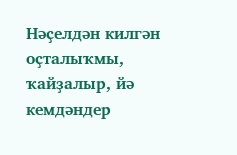Нәҫелдән килгән оҫталыҡмы, ҡайҙалыр, йә кемдәндер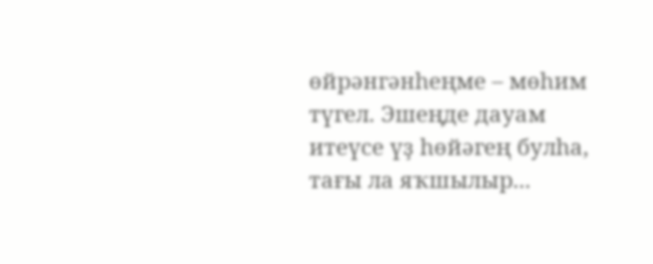өйрәнгәнһеңме – мөһим түгел. Эшеңде дауам итеүсе үҙ һөйәгең булһа, тағы ла яҡшылыр...